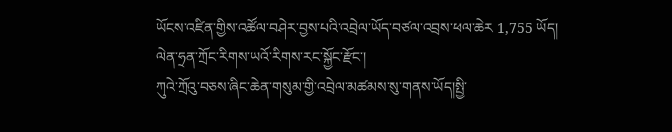ཡོངས་འཛིན་གྱིས་འཚོལ་བཤེར་བྱས་པའི་འབྲེལ་ཡོད་བཙལ་འབྲས་ཕལ་ཆེར 1,755 ཡོད།
ལེན་ཧྲན་ཀྲོང་རིགས་ཡའོ་རིགས་རང་སྐྱོང་རྫོང་།
ཀུའེ་ཀྲོའུ་བཅས་ཞིང་ཆེན་གསུམ་གྱི་འབྲེལ་མཚམས་སུ་གནས་ཡོད།སྤྱི་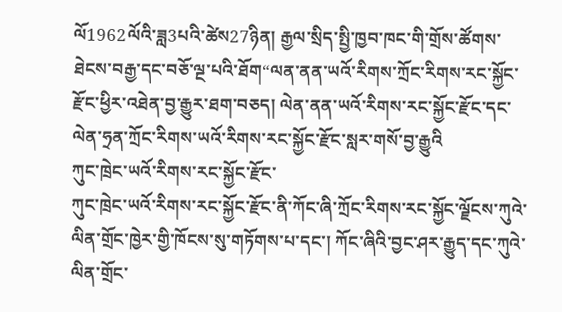ལོ1962ལོའི་ཟླ3པའི་ཚེས27ཉིན། རྒྱལ་སྲིད་སྤྱི་ཁྱབ་ཁང་གི་གྲོས་ཚོགས་ཐེངས་བརྒྱ་དང་བཅོ་ལྔ་པའི་ཐོག“ལན་ནན་ཡའོ་རིགས་ཀྲོང་རིགས་རང་སྐྱོང་རྫོང་ཕྱིར་འཐེན་བྱ་རྒྱུར་ཐག་བཅད། ལེན་ནན་ཡའོ་རིགས་རང་སྐྱོང་རྫོང་དང་ལེན་ཧྲན་ཀྲོང་རིགས་ཡའོ་རིགས་རང་སྐྱོང་རྫོང་སླར་གསོ་བྱ་རྒྱུའི
ཀུང་ཁྲེང་ཡའོ་རིགས་རང་སྐྱོང་རྫོང་
ཀུང་ཁྲེང་ཡའོ་རིགས་རང་སྐྱོང་རྫོང་ནི་ཀོང་ཞི་ཀྲོང་རིགས་རང་སྐྱོང་ལྗོངས་ཀུའེ་ལིན་གྲོང་ཁྱེར་གྱི་ཁོངས་སུ་གཏོགས་པ་དང་། ཀོང་ཞིའི་བྱང་ཤར་རྒྱུད་དང་ཀུའེ་ལིན་གྲོང་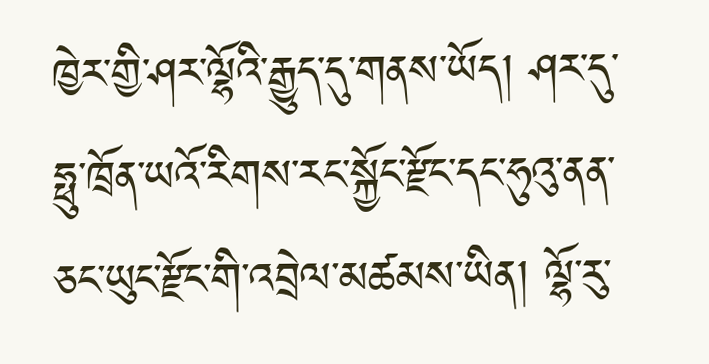ཁྱེར་གྱི་ཤར་ལྷོའི་རྒྱུད་དུ་གནས་ཡོད། ཤར་དུ་ཧྥུ་ཁྲོན་ཡའོ་རིགས་རང་སྐྱོང་རྫོང་དང་ཧུའུ་ནན་ཅང་ཡུང་རྫོང་གི་འབྲེལ་མཚམས་ཡིན། ལྷོ་རུ་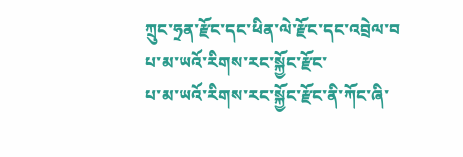ཀྲུང་ཧྲན་རྫོང་དང་ཕིན་ལེ་རྫོང་དང་འབྲེལ་བ
པ་མ་ཡའོ་རིགས་རང་སྐྱོང་རྫོང་
པ་མ་ཡའོ་རིགས་རང་སྐྱོང་རྫོང་ནི་ཀོང་ཞི་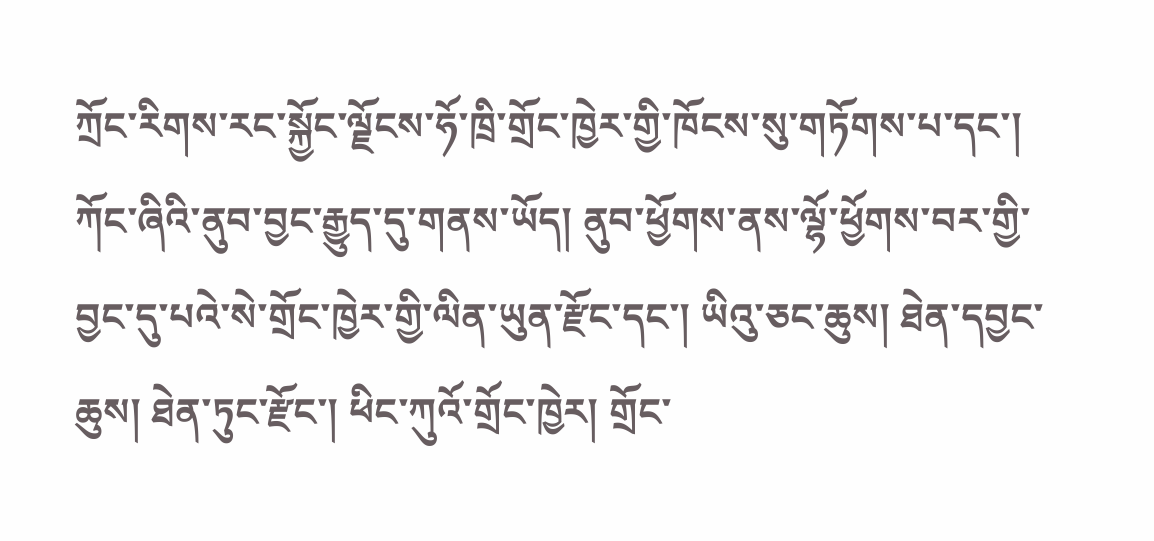ཀྲོང་རིགས་རང་སྐྱོང་ལྗོངས་ཧོ་ཁྲི་གྲོང་ཁྱེར་གྱི་ཁོངས་སུ་གཏོགས་པ་དང་། ཀོང་ཞིའི་ནུབ་བྱང་རྒྱུད་དུ་གནས་ཡོད། ནུབ་ཕྱོགས་ནས་ལྷོ་ཕྱོགས་བར་གྱི་བྱང་དུ་པའེ་སེ་གྲོང་ཁྱེར་གྱི་ལིན་ཡུན་རྫོང་དང་། ཡིའུ་ཅང་ཆུས། ཐེན་དབྱང་ཆུས། ཐེན་ཏུང་རྫོང་། ཕིང་ཀུའོ་གྲོང་ཁྱེར། གྲོང་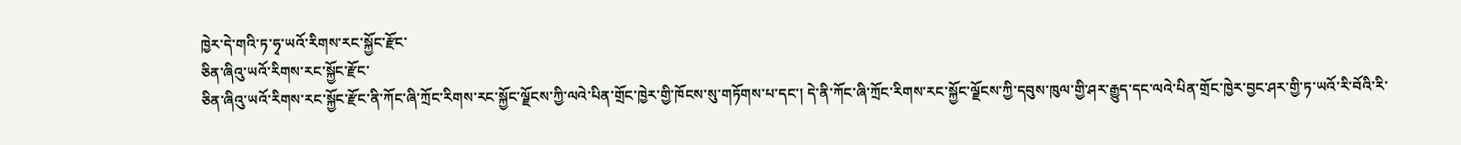ཁྱེར་དེ་གའི་ཏ་ཧྭ་ཡའོ་རིགས་རང་སྐྱོང་རྫོང་
ཅིན་ཞིའུ་ཡའོ་རིགས་རང་སྐྱོང་རྫོང་
ཅིན་ཞིའུ་ཡའོ་རིགས་རང་སྐྱོང་རྫོང་ནི་ཀོང་ཞི་ཀྲོང་རིགས་རང་སྐྱོང་ལྗོངས་ཀྱི་ལའེ་པིན་གྲོང་ཁྱེར་གྱི་ཁོངས་སུ་གཏོགས་པ་དང་། དེ་ནི་ཀོང་ཞི་ཀྲོང་རིགས་རང་སྐྱོང་ལྗོངས་ཀྱི་དབུས་ཁུལ་གྱི་ཤར་རྒྱུད་དང་ལའེ་པིན་གྲོང་ཁྱེར་བྱང་ཤར་གྱི་ཏ་ཡའོ་རི་བོའི་རི་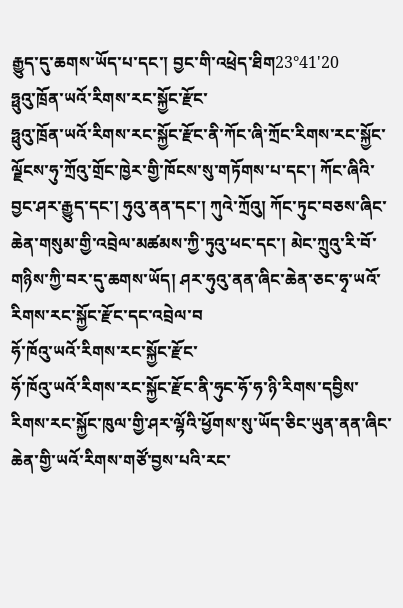རྒྱུད་དུ་ཆགས་ཡོད་པ་དང་། བྱང་གི་འཕྲེད་ཐིག23°41'20
ཧྥུའུ་ཁྲོན་ཡའོ་རིགས་རང་སྐྱོང་རྫོང་
ཧྥུའུ་ཁྲོན་ཡའོ་རིགས་རང་སྐྱོང་རྫོང་ནི་ཀོང་ཞི་ཀྲོང་རིགས་རང་སྐྱོང་ལྗོངས་ཧུ་ཀྲོའུ་གྲོང་ཁྱེར་གྱི་ཁོངས་སུ་གཏོགས་པ་དང་། ཀོང་ཞིའི་བྱང་ཤར་རྒྱུད་དང་། ཧུའུ་ནན་དང་། ཀུའེ་ཀྲོའུ། ཀོང་ཏུང་བཅས་ཞིང་ཆེན་གསུམ་གྱི་འབྲེལ་མཚམས་ཀྱི་ཏུའུ་ཕང་དང་། མེང་ཀྲུའུ་རི་བོ་གཉིས་ཀྱི་བར་དུ་ཆགས་ཡོད། ཤར་ཧུའུ་ནན་ཞིང་ཆེན་ཅང་ཧྭ་ཡའོ་རིགས་རང་སྐྱོང་རྫོང་དང་འབྲེལ་བ
ཧོ་ཁོའུ་ཡའོ་རིགས་རང་སྐྱོང་རྫོང་
ཧོ་ཁོའུ་ཡའོ་རིགས་རང་སྐྱོང་རྫོང་ནི་ཧུང་ཧོ་ཧ་ཉི་རིགས་དབྱིས་རིགས་རང་སྐྱོང་ཁུལ་གྱི་ཤར་ལྷོའི་ཕྱོགས་སུ་ཡོད་ཅིང་ཡུན་ནན་ཞིང་ཆེན་གྱི་ཡའོ་རིགས་གཙོ་བྱས་པའི་རང་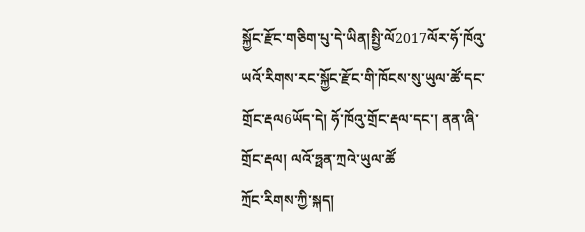སྐྱོང་རྫོང་གཅིག་པུ་དེ་ཡིན།སྤྱི་ལོ2017ལོར་ཧོ་ཁོའུ་ཡའོ་རིགས་རང་སྐྱོང་རྫོང་གི་ཁོངས་སུ་ཡུལ་ཚོ་དང་གྲོང་རྡལ6ཡོད་དེ། ཧོ་ཁོའུ་གྲོང་རྡལ་དང་། ནན་ཞི་གྲོང་རྡལ། ལའོ་ཧྥན་ཀྲའེ་ཡུལ་ཚོ
ཀྲོང་རིགས་ཀྱི་སྐད།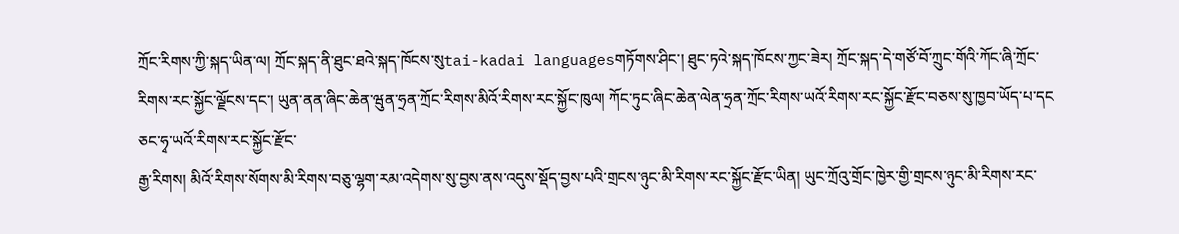ཀྲོང་རིགས་ཀྱི་སྐད་ཡིན་ལ། ཀྲོང་སྐད་ནི་ཐུང་ཐའེ་སྐད་ཁོངས་སུtai-kadai languagesགཏོགས་ཤིང་། ཐུང་ཏའེ་སྐད་ཁོངས་ཀྱང་ཟེར། ཀྲོང་སྐད་དེ་གཙོ་བོ་ཀྲུང་གོའི་ཀོང་ཞི་ཀྲོང་རིགས་རང་སྐྱོང་ལྗོངས་དང་། ཡུན་ནན་ཞིང་ཆེན་ཝུན་ཧྲན་ཀྲོང་རིགས་མིའོ་རིགས་རང་སྐྱོང་ཁུལ། ཀོང་ཏུང་ཞིང་ཆེན་ལེན་ཧྲན་ཀྲོང་རིགས་ཡའོ་རིགས་རང་སྐྱོང་རྫོང་བཅས་སུ་ཁྱབ་ཡོད་པ་དང
ཅང་ཧྭ་ཡའོ་རིགས་རང་སྐྱོང་རྫོང་
རྒྱ་རིགས། མིའོ་རིགས་སོགས་མི་རིགས་བཅུ་ལྷག་རམ་འདེགས་སུ་བྱས་ནས་འདུས་སྡོད་བྱས་པའི་གྲངས་ཉུང་མི་རིགས་རང་སྐྱོང་རྫོང་ཡིན། ཡུང་ཀྲོའུ་གྲོང་ཁྱེར་གྱི་གྲངས་ཉུང་མི་རིགས་རང་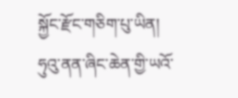སྐྱོང་རྫོང་གཅིག་པུ་ཡིན། ཧུའུ་ནན་ཞིང་ཆེན་གྱི་ཡའོ་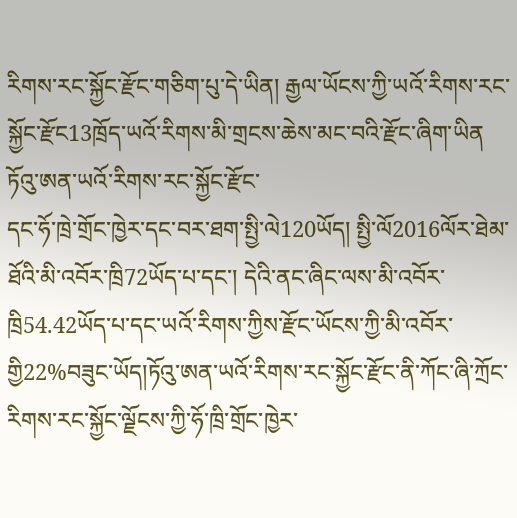རིགས་རང་སྐྱོང་རྫོང་གཅིག་པུ་དེ་ཡིན། རྒྱལ་ཡོངས་ཀྱི་ཡའོ་རིགས་རང་སྐྱོང་རྫོང13ཁྲོད་ཡའོ་རིགས་མི་གྲངས་ཆེས་མང་བའི་རྫོང་ཞིག་ཡིན
ཏོའུ་ཨན་ཡའོ་རིགས་རང་སྐྱོང་རྫོང་
དང་ཧོ་ཁྲེ་གྲོང་ཁྱེར་དང་བར་ཐག་སྤྱི་ལེ120ཡོད། སྤྱི་ལོ2016ལོར་ཐེམ་ཐོའི་མི་འབོར་ཁྲི72ཡོད་པ་དང་། དེའི་ནང་ཞིང་ལས་མི་འབོར་ཁྲི54.42ཡོད་པ་དང་ཡའོ་རིགས་ཀྱིས་རྫོང་ཡོངས་ཀྱི་མི་འབོར་གྱི22%བཟུང་ཡོད།ཏོའུ་ཨན་ཡའོ་རིགས་རང་སྐྱོང་རྫོང་ནི་ཀོང་ཞི་ཀྲོང་རིགས་རང་སྐྱོང་ལྗོངས་ཀྱི་ཧོ་ཁྲི་གྲོང་ཁྱེར་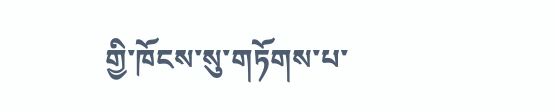གྱི་ཁོངས་སུ་གཏོགས་པ་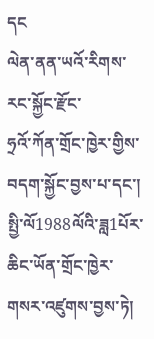དང
ལེན་ནན་ཡའོ་རིགས་རང་སྐྱོང་རྫོང་
ཧྲའོ་ཀོན་གྲོང་ཁྱེར་གྱིས་བདག་སྐྱོང་བྱས་པ་དང་། སྤྱི་ལོ1988ལོའི་ཟླ1པོར་ཆིང་ཡོན་གྲོང་ཁྱེར་གསར་འཛུགས་བྱས་ཏེ།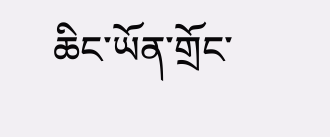ཆིང་ཡོན་གྲོང་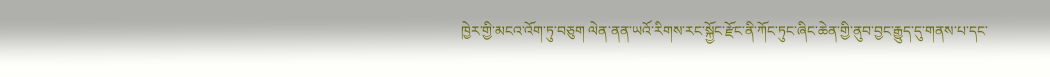ཁྱེར་གྱི་མངའ་འོག་ཏུ་བཅུག ལེན་ནན་ཡའོ་རིགས་རང་སྐྱོང་རྫོང་ནི་ཀོང་ཏུང་ཞིང་ཆེན་གྱི་ནུབ་བྱང་རྒྱུད་དུ་གནས་པ་དང་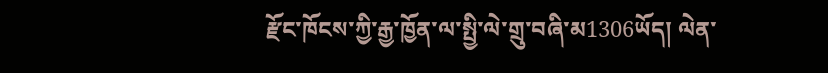རྫོང་ཁོངས་ཀྱི་རྒྱ་ཁྱོན་ལ་སྤྱི་ལེ་གྲུ་བཞི་མ1306ཡོད། ལེན་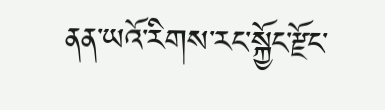ནན་ཡའོ་རིགས་རང་སྐྱོང་རྫོང་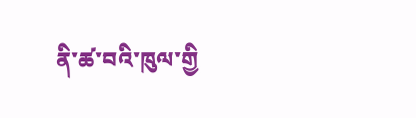ནི་ཚ་བའི་ཁུལ་གྱི